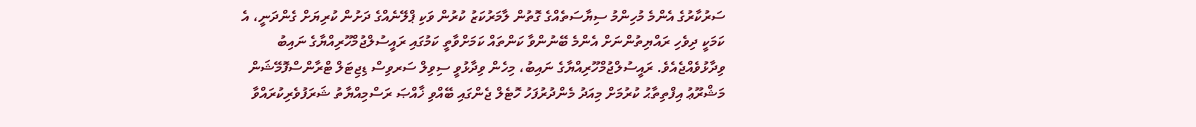ސަރުކާރުގެ އެންމެ މުހިންމު ސިޔާސަތެއްގެ ގޮތުން ލާމަރުކަޒު ކުރުން ވަކި ޕްލޭނެއްގެ ދަށުން ކުރިޔަށް ގެންދަނީ، އެ ކަމަކީ ދިވެހި ރައްޔިތުންނަށް އެންމެ ބޭނުންވާ ކަންތައް ކަމަށްވާތީ ކަމުގައި ރައީސުލްޖުމްހޫރިއްޔާގެ ނައިބު ވިދާޅުވެއްޖެއެވެ. ރައީސުލްޖުމްހޫރިއްޔާގެ ނައިބު، މިހެން ވިދާޅުވީ ސިވިލް ސަރވިސް ޑިޖިޓަލް ޓްރާންސްފޮމޭޝަން މަޝްރޫޢު އިފްތިތާޙު ކުރުމަށް މިއަދު މެންދުރުފަހު ހޮޓެލް ޖެންގައި ބޭއްވި ޚާއްޞަ ރަސްމިއްޔާތު ޝަރަފުވެރިކުރައްވާ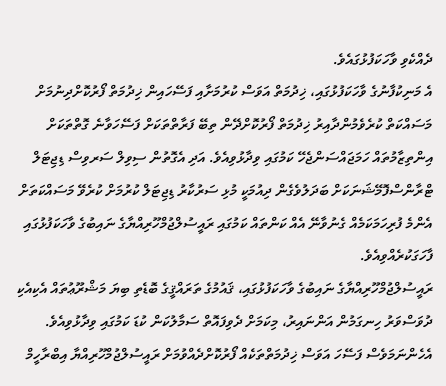ދެއްކެވި ވާހަކަފުޅުގައެވެ.
އެ މަނިކުފާނުގެ ވާހަކަފުޅުގައި، ޚިދުމަތް އަވަސް ކުރުމަށާއި ފަސޭހައިން ޚިދުމަތް ފޯރުކޮށްދިނުމަށް މަސައްކަތް ކުރެވެމުންދާއިރު ޚިދުމަތް ފޯރުކޮށްދޭން ތިބޭ ފަރާތްތަކަށް ފަސޭހަވާނެ ގޮތްތަކަށް އިންތިޒާމުތައް ހަމަޖައްސަންޖެހޭ ކަމުގައި ވިދާޅުވިއެވެ. އަދި އެގޮތުން ސިވިލް ސަރވިސް ޑިޖިޓަލް ޓްރާންސްފޮމޭޝަނަކަށް ބަދަލުވެގެން ދިއުމަކީ މުޅި ސަރުކާރު ޑިޖިޓަލް ކުރުމަށް ކުރެވޭ މަސައްކަތަށް އެންމެ ފުރިހަމަކަމެއް ގެނުވާނޭ އެއް ކަންތައް ކަމުގައި ރައީސުލްޖުމްހޫރިއްޔާގެ ނައިބުގެ ވާހަކަފުޅުގައި ފާހަގަކުރެއްވިއެވެ.
ރައީސުލްޖުމްހޫރިއްޔާގެ ނައިބުގެ ވާހަކަފުޅުގައި، ޤައުމުގެ ތަރައްޤީގެ ބޮޑެތި ބިޔަ މަޝްރޫޢުތައް އެކިއެކި ދުވަސްވަރު ހިނގަމުން އަންނައިރު، މިކަމަށް ދެވިފައޮތް ސަމާލުކަން ކުޑަ ކަމުގައި ވިދާޅުވިއެވެ. އެހެންނަމަވެސް ފަސޭހަ އަވަސް ޚިދުމަތްތަކެއް ފޯރުކޮށްދެއްވުމަށް ރައީސުލްޖުމްހޫރިއްޔާ އިބްރާހީމް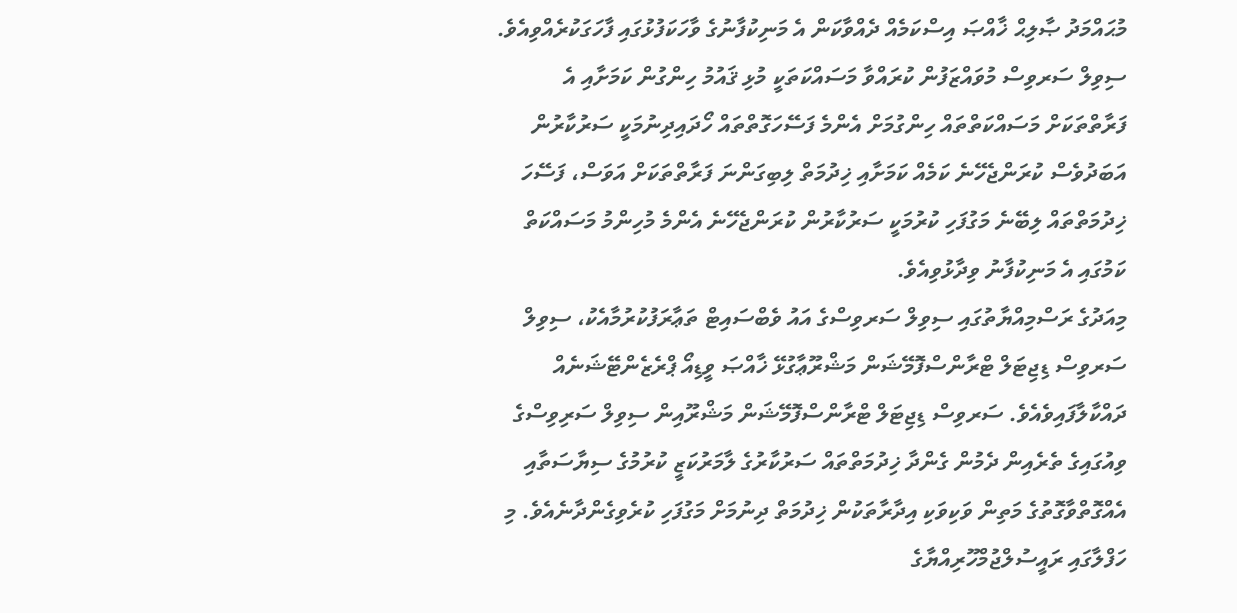މުޙައްމަދު ޞާލިޙް ޚާއްޞަ އިސްކަމެއް ދެއްވާކަން އެ މަނިކުފާނުގެ ވާހަކަފުޅުގައި ފާހަގަކުރެއްވިއެވެ. ސިވިލް ސަރވިސް މުވައްޒަފުން ކުރައްވާ މަސައްކަތަކީ މުޅި ޤައުމު ހިންގުން ކަމަށާއި އެ ފަރާތްތަކަށް މަސައްކަތްތައް ހިންގުމަށް އެންމެ ފަސޭހަގޮތްތައް ހޯދައިދިނުމަކީ ސަރުކާރުން އަބަދުވެސް ކުރަންޖެހޭނެ ކަމެއް ކަމަށާއި ޚިދުމަތް ލިބިގަންނަ ފަރާތްތަކަށް އަވަސް، ފަސޭހަ ޚިދުމަތްތައް ލިބޭނެ މަގުފަހި ކުރުމަކީ ސަރުކާރުން ކުރަންޖެހޭނެ އެންމެ މުހިންމު މަސައްކަތް ކަމުގައި އެ މަނިކުފާނު ވިދާޅުވިއެވެ.
މިއަދުގެ ރަސްމިއްޔާތުގައި ސިވިލް ސަރވިސްގެ އައު ވެބްސައިޓް ތަޢާރަފުކުރުމާއެކު، ސިވިލް ސަރވިސް ޑިޖިޓަލް ޓްރާންސްފޮމޭޝަން މަޝްރޫޢާގުޅޭ ޚާއްޞަ ވީޑިއޯ ޕްރެޒެންޓޭޝަނެއް ދައްކާލާފައިވެއެވެ. ސަރވިސް ޑިޖިޓަލް ޓްރާންސްފޮމޭޝަން މަޝްރޫއިން ސިވިލް ސަރިވިސްގެ ވިއުގައިގެ ތެރެއިން ދެމުން ގެންދާ ޚިދުމަތްތައް ސަރުކާރުގެ ލާމަރުކަޒީ ކުރުމުގެ ސިޔާސަތާއި އެއްގޮތްވާގޮތުގެ މަތިން ވަކިވަކި އިދާރާތަކުން ޚިދުމަތް ދިނުމަށް މަގުފަހި ކުރެވިގެންދާނެއެވެ. މި ހަފްލާގައި ރައީސުލްޖުމްހޫރިއްޔާގެ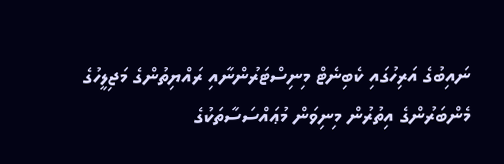ނައިބުގެ އަރިހުގައި ކެބިނެޓް މިނިސްޓަރުންނާއި ރައްޔިތުންގެ މަޖިލީހުގެ މެންބަރުންގެ އިތުރުން މިނިވަން މުޢައްސަސާތަކުގެ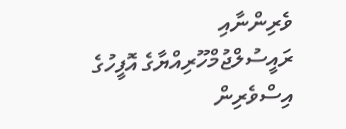ވެރިންނާއި ރައީސުލްޖުމްހޫރިއްޔާގެ އޮފީހުގެ އިސްވެރިން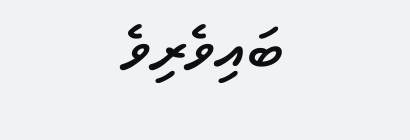ބައިވެރިވެ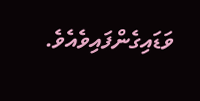ވަޑައިގެންފައިވެއެވެ.